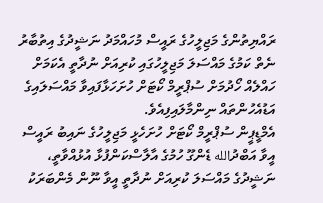ރައްޔިތުންގެ މަޖިލީހުގެ ރައީސް މުހައްމަދު ނަޝީދުގެ އިތުބާރު ނެތް ކަމުގެ މައްސަލަ މަޖިލީހުގައި ކުރިއަށް ނުދާތީ އެކަމަށް ހައްލެއް ހޯދުމަށް ސުޕްރީމް ކޯޓަށް ހުށަހަޅާފައިވާ މައްސަލައިގެ އަޑުއެހުންތައް ނިންމާލައިފިއެވެ.
އެމްޑީޕީން ސުޕްރީމް ކޯޓަށް ހުށަހެޅީ މަޖިލީހުގެ ނައިބު ރައީސް އީވާ އަބްދުالله ޑެންގޫ ހުމުގެ އާލާސްކަންފުޅާ އުޅުއްވާތީ، ނަޝީދުގެ މައްސަލަ ކުރިއަށް ނުދާތީ އީވާ ނޫން މެންބަރަކު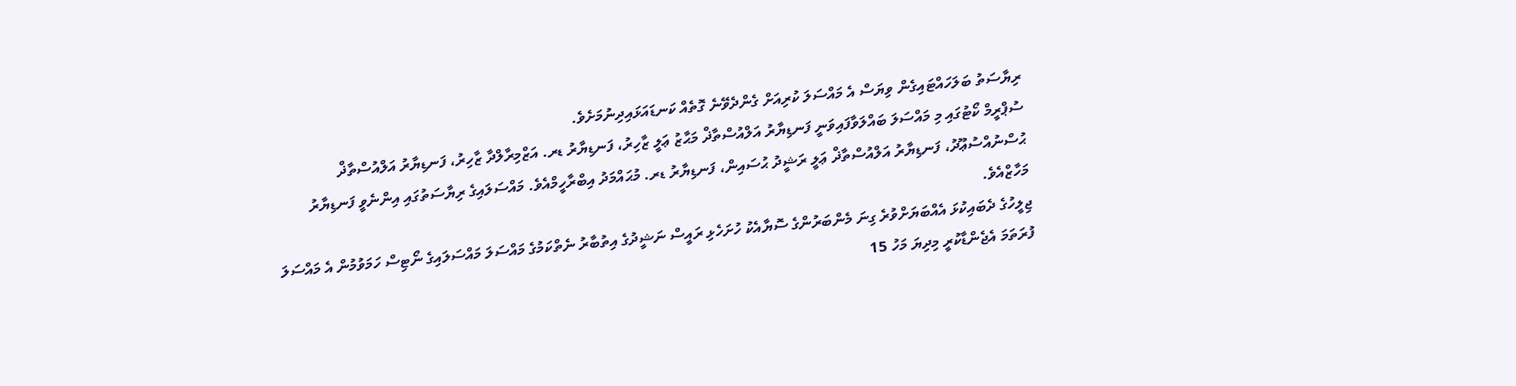ރިޔާސަތު ބަލަހައްޓައިގެން ވިޔަސް އެ މައްސަލަ ކުރިއަށް ގެންދެވޭނެ ގޮތެއް ކަނޑައަޅައިދިނުމަށެވެ.
ސުޕްރީމް ކޯޓުގައި މި މައްސަލަ ބައްލަވާފައިވަނީ ފަނޑިޔާރު އަލްއުސްތާޛް މަޙާޒު ޢަލީ ޒާހިރު، ފަނޑިޔާރު ޑރ. އަޒްމިރާލްދާ ޒާހިރު، ފަނޑިޔާރު އަލްއުސްތާޛް ޙުސްނުއްސުޢޫދު، ފަނޑިޔާރު އަލްއުސްތާޛް ޢަލީ ރަޝީދު ޙުސައިން، ފަނޑިޔާރު ޑރ. މުޙައްމަދު އިބްރާހީމްއެވެ. މައްސަލައިގެ ރިޔާސަތުގައި އިންނެވީ ފަނޑިޔާރު މަހާޒްއެވެ.
ޖިލީހުގެ ދެބައިކުޅަ އެއްބަޔަށްވުރެ ގިނަ މެންބަރުންގެ ސޮޔާއެކު ހުށަހެޅި ރައީސް ނަޝީދުގެ އިތުބާރު ނެތްކަމުގެ މައްސަލަ މައްސަލައިގެ ނޯޓިސް ހަމަވުމުން އެ މައްސަލަ ފުރަތަމަ އެޖެންޑާކުރީ މިދިޔަ މަހު 15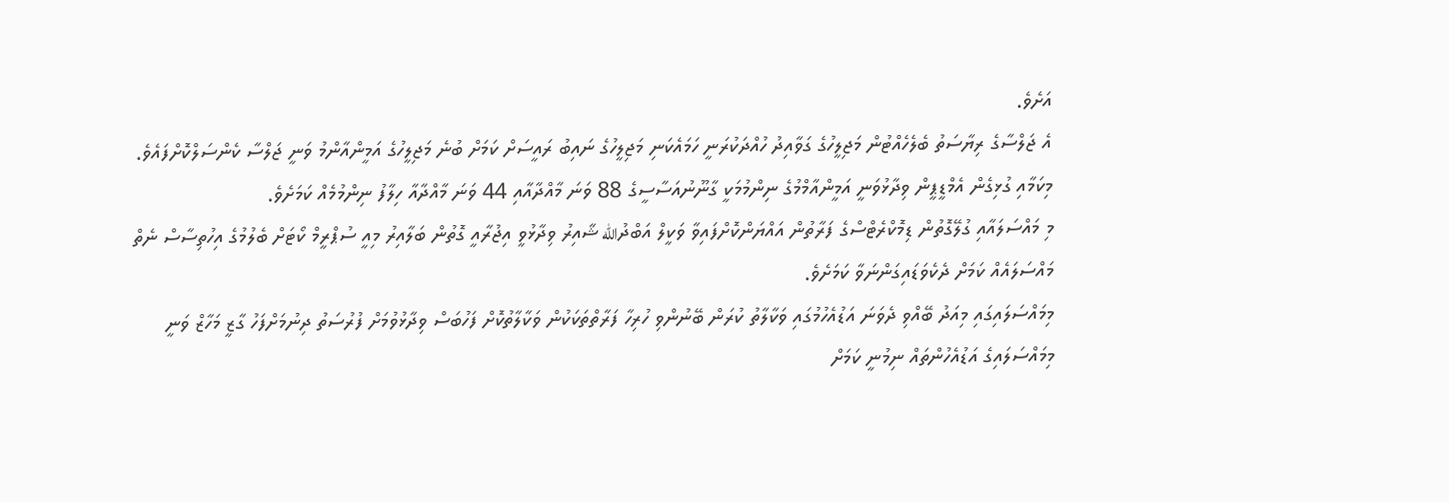އަށެވެ.
އެ ޖަލްސާގެ ރިޔާސަތު ބެލެހެއްޓުން މަޖިލީހުގެ ގަވާއިދު ހުއްދަކުރަނީ ހަމައެކަނި މަޖިލީހުގެ ނައިބު ރައީސަށް ކަމަށް ބުނެ މަޖިލީހުގެ އަމީންއާންމު ވަނީ ޖަލްސާ ކެންސަލްކޮށްފައެވެ.
މިކަމާއި ގުޅިގެން އެމްޑީޕީން ވިދާޅުވަނީ އަމީންއާމްމުގެ ނިންމުމަކީ ގާނޫނުއަސާސީގެ 88 ވަނަ މާއްދާއާއި 44 ވަނަ މާއްދާއާ ހިލާފު ނިންމުމެއް ކަމަށެވެ.
މި މައްސަލައާއި ގުލޭގޮތުން ޑިމޮކްރެޓްސްގެ ފަރާތުން އައްޔަންކޮށްފައިވާ ވަކީލް އަބްދުالله ޝާއިރު ވިދާޅުވީ އިޖުރާއީ ގޮތުން ބަލާއިރު މިއީ ސުޕްރީމް ކޯޓަށް ބެލުމުގެ އިހުތިސާސް ނެތް މައްސަލައެއް ކަމަށް ދެކެވަޑައިގަންނަވާ ކަމަށެވެ.
މިމައްސަލައިގައި މިއަދު ބޭއްވި ދެވަނަ އަޑުއެހުމުގައި ވަކާލާތު ކުރަން ބޭނުންވި ހުރިހާ ފަރާތްތަކަކުން ވަކާލާތުކޮށް ފަހުބަސް ވިދާޅުވުމަށް ފުރުސަތު ދިނުމަށްފަހު ގާޒީ މަހާޒް ވަނީ މިމައްސަލައިގެ އަޑުއެހުންތައް ނިމުނީ ކަމަށް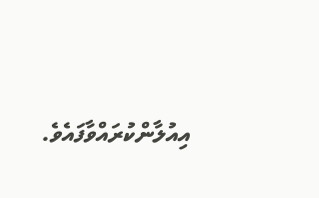އިއުލާންކުރައްވާފައެވެ.